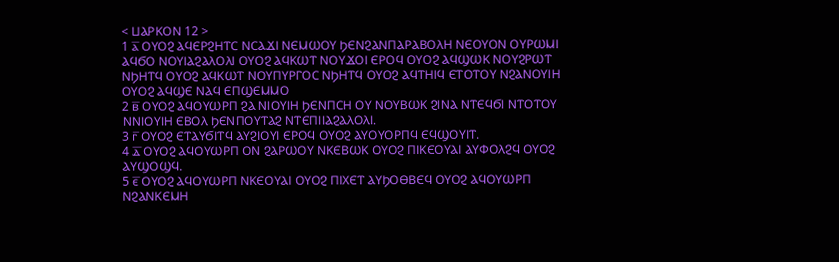< ⳘⲀⲢⲔⲞⲚ 12 >
1 ⲁ̅ ⲞⲨⲞϨ ⲀϤⲈⲢϨⲎⲦⲤ ⲚⲤⲀϪⲒ ⲚⲈⲘⲰⲞⲨ ϦⲈⲚϨⲀⲚⲠⲀⲢⲀⲂⲞⲖⲎ ⲚⲈⲞⲨⲞⲚ ⲞⲨⲢⲰⲘⲒ ⲀϤϬⲞ ⲚⲞⲨⲒⲀϨⲀⲖⲞⲖⲒ ⲞⲨⲞϨ ⲀϤⲔⲰⲦ ⲚⲞⲨϪⲞⲒ ⲈⲢⲞϤ ⲞⲨⲞϨ ⲀϤϢⲰⲔ ⲚⲞⲨϨⲢⲰⲦ ⲚϦⲎⲦϤ ⲞⲨⲞϨ ⲀϤⲔⲰⲦ ⲚⲞⲨⲠⲨⲢⲄⲞⲤ ⲚϦⲎⲦϤ ⲞⲨⲞϨ ⲀϤⲦⲎⲒϤ ⲈⲦⲞⲦⲞⲨ ⲚϨⲀⲚⲞⲨⲒⲎ ⲞⲨⲞϨ ⲀϤϢⲈ ⲚⲀϤ ⲈⲠϢⲈⲘⲘⲞ
2 ⲃ̅ ⲞⲨⲞϨ ⲀϤⲞⲨⲰⲢⲠ ϨⲀ ⲚⲒⲞⲨⲒⲎ ϦⲈⲚⲠⲤⲎ ⲞⲨ ⲚⲞⲨⲂⲰⲔ ϨⲒⲚⲀ ⲚⲦⲈϤϬⲒ ⲚⲦⲞⲦⲞⲨ ⲚⲚⲒⲞⲨⲒⲎ ⲈⲂⲞⲖ ϦⲈⲚⲠⲞⲨⲦⲀϨ ⲚⲦⲈⲠⲒⲒⲀϨⲀⲖⲞⲖⲒ.
3 ⲅ̅ ⲞⲨⲞϨ ⲈⲦⲀⲨϬⲒⲦϤ ⲀⲨϨⲒⲞⲨⲒ ⲈⲢⲞϤ ⲞⲨⲞϨ ⲀⲨⲞⲨⲞⲢⲠϤ ⲈϤϢⲞⲨⲒⲦ.
4 ⲇ̅ ⲞⲨⲞϨ ⲀϤⲞⲨⲰⲢⲠ ⲞⲚ ϨⲀⲢⲰⲞⲨ ⲚⲔⲈⲂⲰⲔ ⲞⲨⲞϨ ⲠⲒⲔⲈⲞⲨⲀⲒ ⲀⲨⲪⲞⲖϨϤ ⲞⲨⲞϨ ⲀⲨϢⲞϢϤ.
5 ⲉ̅ ⲞⲨⲞϨ ⲀϤⲞⲨⲰⲢⲠ ⲚⲔⲈⲞⲨⲀⲒ ⲞⲨⲞϨ ⲠⲒⲬⲈⲦ ⲀⲨϦⲞⲐⲂⲈϤ ⲞⲨⲞϨ ⲀϤⲞⲨⲰⲢⲠ ⲚϨⲀⲚⲔⲈⲘⲎ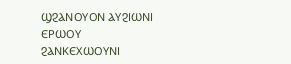ϢϨⲀⲚⲞⲨⲞⲚ ⲀⲨϨⲒⲰⲚⲒ ⲈⲢⲰⲞⲨ ϨⲀⲚⲔⲈⲬⲰⲞⲨⲚⲒ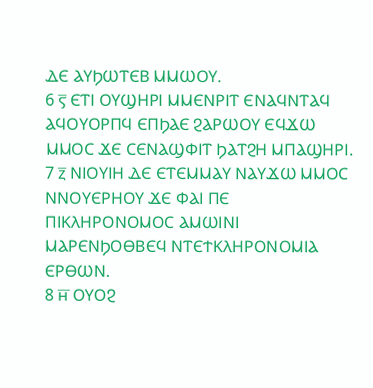ⲆⲈ ⲀⲨϦⲰⲦⲈⲂ ⲘⲘⲰⲞⲨ.
6 ⲋ̅ ⲈⲦⲒ ⲞⲨϢⲎⲢⲒ ⲘⲘⲈⲚⲢⲒⲦ ⲈⲚⲀϤⲚⲦⲀϤ ⲀϤⲞⲨⲞⲢⲠϤ ⲈⲠϦⲀⲈ ϨⲀⲢⲰⲞⲨ ⲈϤϪⲰ ⲘⲘⲞⲤ ϪⲈ ⲤⲈⲚⲀϢⲪⲒⲦ ϦⲀⲦϨⲎ ⲘⲠⲀϢⲎⲢⲒ.
7 ⲍ̅ ⲚⲒⲞⲨⲒⲎ ⲆⲈ ⲈⲦⲈⲘⲘⲀⲨ ⲚⲀⲨϪⲰ ⲘⲘⲞⲤ ⲚⲚⲞⲨⲈⲢⲎⲞⲨ ϪⲈ ⲪⲀⲒ ⲠⲈ ⲠⲒⲔⲖⲎⲢⲞⲚⲞⲘⲞⲤ ⲀⲘⲰⲒⲚⲒ ⲘⲀⲢⲈⲚϦⲞⲐⲂⲈϤ ⲚⲦⲈϮⲔⲖⲎⲢⲞⲚⲞⲘⲒⲀ ⲈⲢⲐⲰⲚ.
8 ⲏ̅ ⲞⲨⲞϨ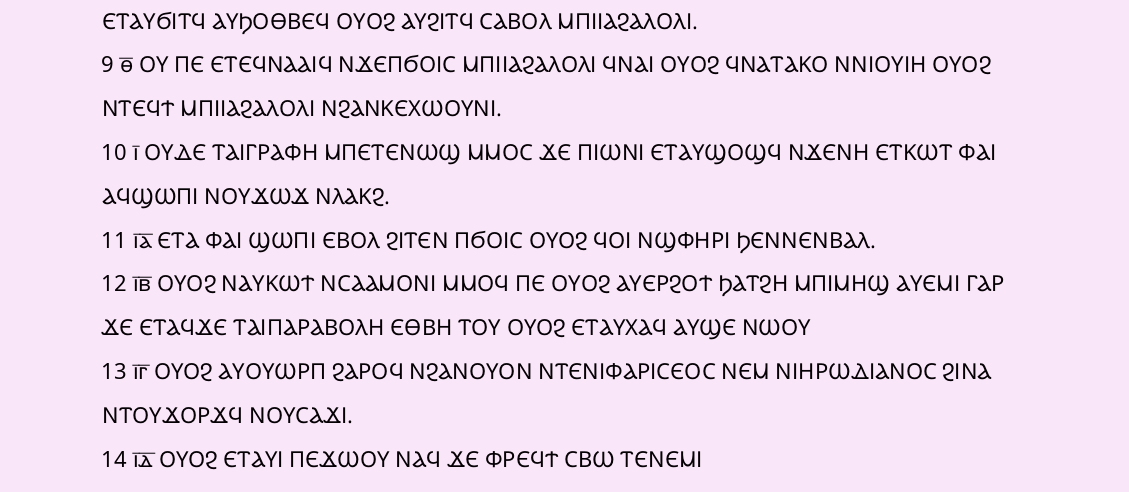ⲈⲦⲀⲨϬⲒⲦϤ ⲀⲨϦⲞⲐⲂⲈϤ ⲞⲨⲞϨ ⲀⲨϨⲒⲦϤ ⲤⲀⲂⲞⲖ ⲘⲠⲒⲒⲀϨⲀⲖⲞⲖⲒ.
9 ⲑ̅ ⲞⲨ ⲠⲈ ⲈⲦⲈϤⲚⲀⲀⲒϤ ⲚϪⲈⲠϬⲞⲒⲤ ⲘⲠⲒⲒⲀϨⲀⲖⲞⲖⲒ ϤⲚⲀⲒ ⲞⲨⲞϨ ϤⲚⲀⲦⲀⲔⲞ ⲚⲚⲒⲞⲨⲒⲎ ⲞⲨⲞϨ ⲚⲦⲈϤϮ ⲘⲠⲒⲒⲀϨⲀⲖⲞⲖⲒ ⲚϨⲀⲚⲔⲈⲬⲰⲞⲨⲚⲒ.
10 ⲓ̅ ⲞⲨⲆⲈ ⲦⲀⲒⲄⲢⲀⲪⲎ ⲘⲠⲈⲦⲈⲚⲰϢ ⲘⲘⲞⲤ ϪⲈ ⲠⲒⲰⲚⲒ ⲈⲦⲀⲨϢⲞϢϤ ⲚϪⲈⲚⲎ ⲈⲦⲔⲰⲦ ⲪⲀⲒ ⲀϤϢⲰⲠⲒ ⲚⲞⲨϪⲰϪ ⲚⲖⲀⲔϨ.
11 ⲓ̅ⲁ̅ ⲈⲦⲀ ⲪⲀⲒ ϢⲰⲠⲒ ⲈⲂⲞⲖ ϨⲒⲦⲈⲚ ⲠϬⲞⲒⲤ ⲞⲨⲞϨ ϤⲞⲒ ⲚϢⲪⲎⲢⲒ ϦⲈⲚⲚⲈⲚⲂⲀⲖ.
12 ⲓ̅ⲃ̅ ⲞⲨⲞϨ ⲚⲀⲨⲔⲰϮ ⲚⲤⲀⲀⲘⲞⲚⲒ ⲘⲘⲞϤ ⲠⲈ ⲞⲨⲞϨ ⲀⲨⲈⲢϨⲞϮ ϦⲀⲦϨⲎ ⲘⲠⲒⲘⲎϢ ⲀⲨⲈⲘⲒ ⲄⲀⲢ ϪⲈ ⲈⲦⲀϤϪⲈ ⲦⲀⲒⲠⲀⲢⲀⲂⲞⲖⲎ ⲈⲐⲂⲎ ⲦⲞⲨ ⲞⲨⲞϨ ⲈⲦⲀⲨⲬⲀϤ ⲀⲨϢⲈ ⲚⲰⲞⲨ
13 ⲓ̅ⲅ̅ ⲞⲨⲞϨ ⲀⲨⲞⲨⲰⲢⲠ ϨⲀⲢⲞϤ ⲚϨⲀⲚⲞⲨⲞⲚ ⲚⲦⲈⲚⲒⲪⲀⲢⲒⲤⲈⲞⲤ ⲚⲈⲘ ⲚⲒⲎⲢⲰⲆⲒⲀⲚⲞⲤ ϨⲒⲚⲀ ⲚⲦⲞⲨϪⲞⲢϪϤ ⲚⲞⲨⲤⲀϪⲒ.
14 ⲓ̅ⲇ̅ ⲞⲨⲞϨ ⲈⲦⲀⲨⲒ ⲠⲈϪⲰⲞⲨ ⲚⲀϤ ϪⲈ ⲪⲢⲈϤϮ ⲤⲂⲰ ⲦⲈⲚⲈⲘⲒ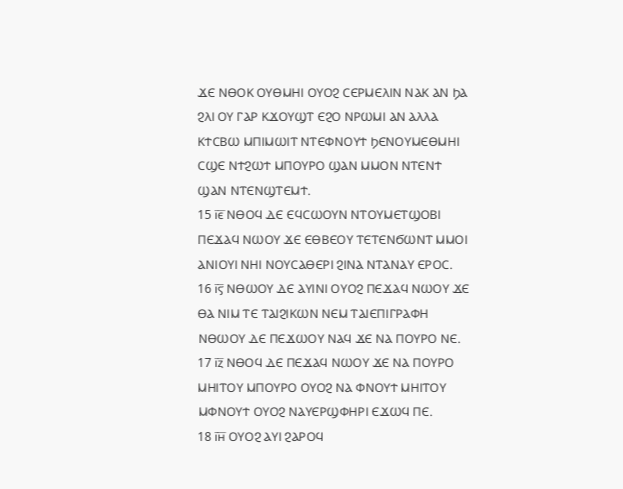ϪⲈ ⲚⲐⲞⲔ ⲞⲨⲐⲘⲎⲒ ⲞⲨⲞϨ ⲤⲈⲢⲘⲈⲖⲒⲚ ⲚⲀⲔ ⲀⲚ ϦⲀ ϨⲖⲒ ⲞⲨ ⲄⲀⲢ ⲔϪⲞⲨϢⲦ ⲈϨⲞ ⲚⲢⲰⲘⲒ ⲀⲚ ⲀⲖⲖⲀ ⲔϮⲤⲂⲰ ⲘⲠⲒⲘⲰⲒⲦ ⲚⲦⲈⲪⲚⲞⲨϮ ϦⲈⲚⲞⲨⲘⲈⲐⲘⲎⲒ ⲤϢⲈ ⲚϮϨⲰϮ ⲘⲠⲞⲨⲢⲞ ϢⲀⲚ ⲘⲘⲞⲚ ⲚⲦⲈⲚϮ ϢⲀⲚ ⲚⲦⲈⲚϢⲦⲈⲘϮ.
15 ⲓ̅ⲉ̅ ⲚⲐⲞϤ ⲆⲈ ⲈϤⲤⲰⲞⲨⲚ ⲚⲦⲞⲨⲘⲈⲦϢⲞⲂⲒ ⲠⲈϪⲀϤ ⲚⲰⲞⲨ ϪⲈ ⲈⲐⲂⲈⲞⲨ ⲦⲈⲦⲈⲚϬⲰⲚⲦ ⲘⲘⲞⲒ ⲀⲚⲒⲞⲨⲒ ⲚⲎⲒ ⲚⲞⲨⲤⲀⲐⲈⲢⲒ ϨⲒⲚⲀ ⲚⲦⲀⲚⲀⲨ ⲈⲢⲞⲤ.
16 ⲓ̅ⲋ̅ ⲚⲐⲰⲞⲨ ⲆⲈ ⲀⲨⲒⲚⲒ ⲞⲨⲞϨ ⲠⲈϪⲀϤ ⲚⲰⲞⲨ ϪⲈ ⲐⲀ ⲚⲒⲘ ⲦⲈ ⲦⲀⲒϨⲒⲔⲰⲚ ⲚⲈⲘ ⲦⲀⲒⲈⲠⲒⲄⲢⲀⲪⲎ ⲚⲐⲰⲞⲨ ⲆⲈ ⲠⲈϪⲰⲞⲨ ⲚⲀϤ ϪⲈ ⲚⲀ ⲠⲞⲨⲢⲞ ⲚⲈ.
17 ⲓ̅ⲍ̅ ⲚⲐⲞϤ ⲆⲈ ⲠⲈϪⲀϤ ⲚⲰⲞⲨ ϪⲈ ⲚⲀ ⲠⲞⲨⲢⲞ ⲘⲎⲒⲦⲞⲨ ⲘⲠⲞⲨⲢⲞ ⲞⲨⲞϨ ⲚⲀ ⲪⲚⲞⲨϮ ⲘⲎⲒⲦⲞⲨ ⲘⲪⲚⲞⲨϮ ⲞⲨⲞϨ ⲚⲀⲨⲈⲢϢⲪⲎⲢⲒ ⲈϪⲰϤ ⲠⲈ.
18 ⲓ̅ⲏ̅ ⲞⲨⲞϨ ⲀⲨⲒ ϨⲀⲢⲞϤ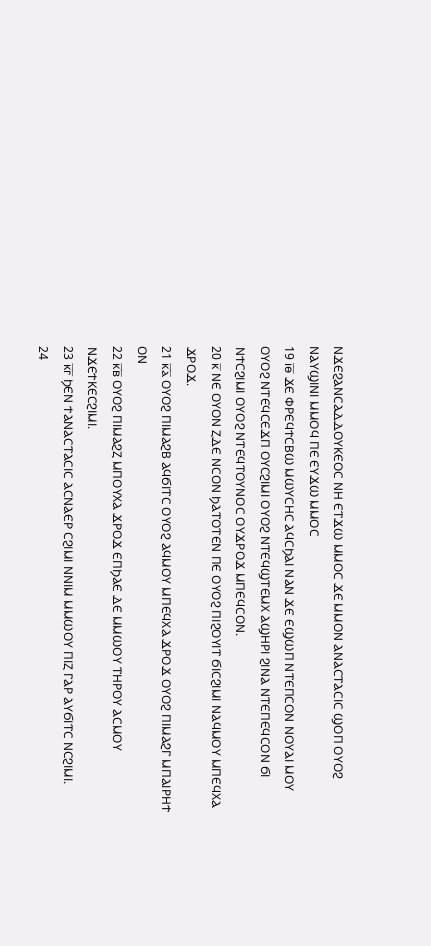ⲚϪⲈϨⲀⲚⲤⲀⲆⲆⲞⲨⲔⲈⲞⲤ ⲚⲎ ⲈⲦϪⲰ ⲘⲘⲞⲤ ϪⲈ ⲘⲘⲞⲚ ⲀⲚⲀⲤⲦⲀⲤⲒⲤ ϢⲞⲠ ⲞⲨⲞϨ ⲚⲀⲨϢⲒⲚⲒ ⲘⲘⲞϤ ⲠⲈ ⲈⲨϪⲰ ⲘⲘⲞⲤ
19 ⲓ̅ⲑ̅ ϪⲈ ⲪⲢⲈϤϮⲤⲂⲰ ⲘⲰⲨⲤⲎⲤ ⲀϤⲤϦⲀⲒ ⲚⲀⲚ ϪⲈ ⲈϢⲰⲠ ⲚⲦⲈⲠⲤⲞⲚ ⲚⲞⲨⲀⲒ ⲘⲞⲨ ⲞⲨⲞϨ ⲚⲦⲈϤⲤⲈϪⲠ ⲞⲨⲤϨⲒⲘⲒ ⲞⲨⲞϨ ⲚⲦⲈϤϢⲦⲈⲘⲬ ⲀϢⲎⲢⲒ ϨⲒⲚⲀ ⲚⲦⲈⲠⲈϤⲤⲞⲚ ϬⲒ ⲚϮⲤϨⲒⲘⲒ ⲞⲨⲞϨ ⲚⲦⲈϤⲦⲞⲨⲚⲞⲤ ⲞⲨϪⲢⲞϪ ⲘⲠⲈϤⲤⲞⲚ.
20 ⲕ̅ ⲚⲈ ⲞⲨⲞⲚ ⲌⲆⲈ ⲚⲤⲞⲚ ϦⲀⲦⲞⲦⲈⲚ ⲠⲈ ⲞⲨⲞϨ ⲠⲒϨⲞⲨⲒⲦ ϬⲒⲤϨⲒⲘⲒ ⲚⲀϤⲘⲞⲨ ⲘⲠⲈϤⲬⲀ ϪⲢⲞϪ.
21 ⲕ̅ⲁ̅ ⲞⲨⲞϨ ⲠⲒⲘⲀϨⲂ ⲀϤϬⲒⲦⲤ ⲞⲨⲞϨ ⲀϤⲘⲞⲨ ⲘⲠⲈϤⲬⲀ ϪⲢⲞϪ ⲞⲨⲞϨ ⲠⲒⲘⲀϨⲄ ⲘⲠⲀⲒⲢⲎϮ ⲞⲚ
22 ⲕ̅ⲃ̅ ⲞⲨⲞϨ ⲠⲒⲘⲀϨⲌ ⲘⲠⲞⲨⲬⲀ ϪⲢⲞϪ ⲈⲠϦⲀⲈ ⲆⲈ ⲘⲘⲰⲞⲨ ⲦⲎⲢⲞⲨ ⲀⲤⲘⲞⲨ ⲚϪⲈϮⲔⲈⲤϨⲒⲘⲒ.
23 ⲕ̅ⲅ̅ ϦⲈⲚ ϮⲀⲚⲀⲤⲦⲀⲤⲒⲤ ⲀⲤⲚⲀⲈⲢ ⲤϨⲒⲘⲒ ⲚⲚⲒⲘ ⲘⲘⲰⲞⲨ ⲠⲒⲌ ⲄⲀⲢ ⲀⲨϬⲒⲦⲤ ⲚⲤϨⲒⲘⲒ.
24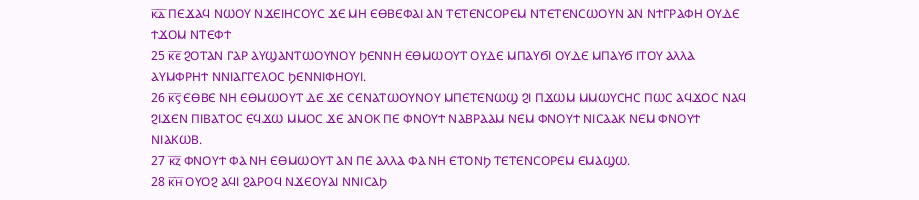ⲕ̅ⲇ̅ ⲠⲈϪⲀϤ ⲚⲰⲞⲨ ⲚϪⲈⲒⲎⲤⲞⲨⲤ ϪⲈ ⲘⲎ ⲈⲐⲂⲈⲪⲀⲒ ⲀⲚ ⲦⲈⲦⲈⲚⲤⲞⲢⲈⲘ ⲚⲦⲈⲦⲈⲚⲤⲰⲞⲨⲚ ⲀⲚ ⲚϮⲄⲢⲀⲪⲎ ⲞⲨⲆⲈ ϮϪⲞⲘ ⲚⲦⲈⲪϮ
25 ⲕ̅ⲉ̅ ϨⲞⲦⲀⲚ ⲄⲀⲢ ⲀⲨϢⲀⲚⲦⲰⲞⲨⲚⲞⲨ ϦⲈⲚⲚⲎ ⲈⲐⲘⲰⲞⲨⲦ ⲞⲨⲆⲈ ⲘⲠⲀⲨϬⲒ ⲞⲨⲆⲈ ⲘⲠⲀⲨϬ ⲒⲦⲞⲨ ⲀⲖⲖⲀ ⲀⲨⲘⲪⲢⲎϮ ⲚⲚⲒⲀⲄⲄⲈⲖⲞⲤ ϦⲈⲚⲚⲒⲪⲎⲞⲨⲒ.
26 ⲕ̅ⲋ̅ ⲈⲐⲂⲈ ⲚⲎ ⲈⲐⲘⲰⲞⲨⲦ ⲆⲈ ϪⲈ ⲤⲈⲚⲀⲦⲰⲞⲨⲚⲞⲨ ⲘⲠⲈⲦⲈⲚⲰϢ ϨⲒ ⲠϪⲰⲘ ⲘⲘⲰⲨⲤⲎⲤ ⲠⲰⲤ ⲀϤϪⲞⲤ ⲚⲀϤ ϨⲒϪⲈⲚ ⲠⲒⲂⲀⲦⲞⲤ ⲈϤϪⲰ ⲘⲘⲞⲤ ϪⲈ ⲀⲚⲞⲔ ⲠⲈ ⲪⲚⲞⲨϮ ⲚⲀⲂⲢⲀⲀⲘ ⲚⲈⲘ ⲪⲚⲞⲨϮ ⲚⲒⲤⲀⲀⲔ ⲚⲈⲘ ⲪⲚⲞⲨϮ ⲚⲒⲀⲔⲰⲂ.
27 ⲕ̅ⲍ̅ ⲪⲚⲞⲨϮ ⲪⲀ ⲚⲎ ⲈⲐⲘⲰⲞⲨⲦ ⲀⲚ ⲠⲈ ⲀⲖⲖⲀ ⲪⲀ ⲚⲎ ⲈⲦⲞⲚϦ ⲦⲈⲦⲈⲚⲤⲞⲢⲈⲘ ⲈⲘⲀϢⲰ.
28 ⲕ̅ⲏ̅ ⲞⲨⲞϨ ⲀϤⲒ ϨⲀⲢⲞϤ ⲚϪⲈⲞⲨⲀⲒ ⲚⲚⲒⲤⲀϦ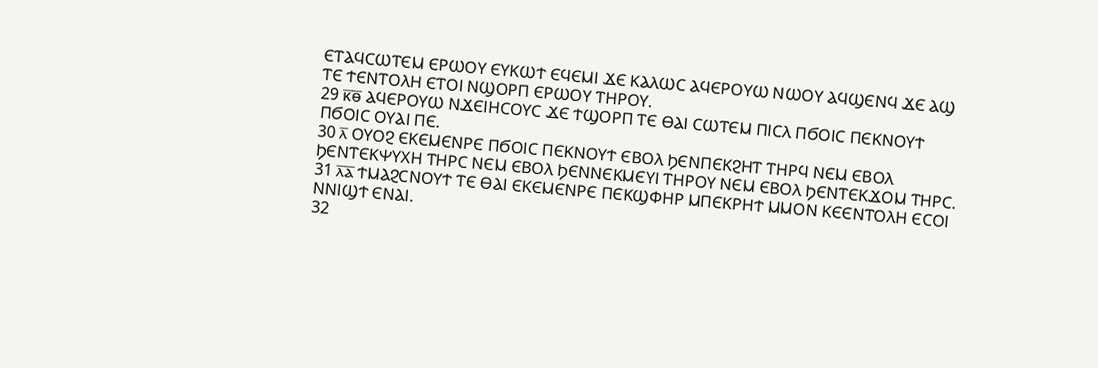ⲈⲦⲀϤⲤⲰⲦⲈⲘ ⲈⲢⲰⲞⲨ ⲈⲨⲔⲰϮ ⲈϤⲈⲘⲒ ϪⲈ ⲔⲀⲖⲰⲤ ⲀϤⲈⲢⲞⲨⲰ ⲚⲰⲞⲨ ⲀϤϢⲈⲚϤ ϪⲈ ⲀϢ ⲦⲈ ϮⲈⲚⲦⲞⲖⲎ ⲈⲦⲞⲒ ⲚϢⲞⲢⲠ ⲈⲢⲰⲞⲨ ⲦⲎⲢⲞⲨ.
29 ⲕ̅ⲑ̅ ⲀϤⲈⲢⲞⲨⲰ ⲚϪⲈⲒⲎⲤⲞⲨⲤ ϪⲈ ϮϢⲞⲢⲠ ⲦⲈ ⲐⲀⲒ ⲤⲰⲦⲈⲘ ⲠⲒⲤⲖ ⲠϬⲞⲒⲤ ⲠⲈⲔⲚⲞⲨϮ ⲠϬⲞⲒⲤ ⲞⲨⲀⲒ ⲠⲈ.
30 ⲗ̅ ⲞⲨⲞϨ ⲈⲔⲈⲘⲈⲚⲢⲈ ⲠϬⲞⲒⲤ ⲠⲈⲔⲚⲞⲨϮ ⲈⲂⲞⲖ ϦⲈⲚⲠⲈⲔϨⲎⲦ ⲦⲎⲢϤ ⲚⲈⲘ ⲈⲂⲞⲖ ϦⲈⲚⲦⲈⲔⲮⲨⲬⲎ ⲦⲎⲢⲤ ⲚⲈⲘ ⲈⲂⲞⲖ ϦⲈⲚⲚⲈⲔⲘⲈⲨⲒ ⲦⲎⲢⲞⲨ ⲚⲈⲘ ⲈⲂⲞⲖ ϦⲈⲚⲦⲈⲔϪⲞⲘ ⲦⲎⲢⲤ.
31 ⲗ̅ⲁ̅ ϮⲘⲀϨⲤⲚⲞⲨϮ ⲦⲈ ⲐⲀⲒ ⲈⲔⲈⲘⲈⲚⲢⲈ ⲠⲈⲔϢⲪⲎⲢ ⲘⲠⲈⲔⲢⲎϮ ⲘⲘⲞⲚ ⲔⲈⲈⲚⲦⲞⲖⲎ ⲈⲤⲞⲒ ⲚⲚⲒϢϮ ⲈⲚⲀⲒ.
32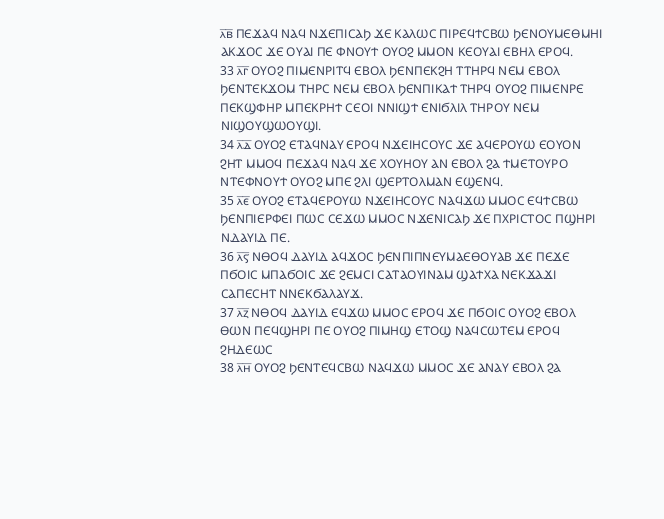ⲗ̅ⲃ̅ ⲠⲈϪⲀϤ ⲚⲀϤ ⲚϪⲈⲠⲒⲤⲀϦ ϪⲈ ⲔⲀⲖⲰⲤ ⲠⲒⲢⲈϤϮⲤⲂⲰ ϦⲈⲚⲞⲨⲘⲈⲐⲘⲎⲒ ⲀⲔϪⲞⲤ ϪⲈ ⲞⲨⲀⲒ ⲠⲈ ⲪⲚⲞⲨϮ ⲞⲨⲞϨ ⲘⲘⲞⲚ ⲔⲈⲞⲨⲀⲒ ⲈⲂⲎⲖ ⲈⲢⲞϤ.
33 ⲗ̅ⲅ̅ ⲞⲨⲞϨ ⲠⲒⲘⲈⲚⲢⲒⲦϤ ⲈⲂⲞⲖ ϦⲈⲚⲠⲈⲔϨⲎ ⲦⲦⲎⲢϤ ⲚⲈⲘ ⲈⲂⲞⲖ ϦⲈⲚⲦⲈⲔϪⲞⲘ ⲦⲎⲢⲤ ⲚⲈⲘ ⲈⲂⲞⲖ ϦⲈⲚⲠⲒⲔⲀϮ ⲦⲎⲢϤ ⲞⲨⲞϨ ⲠⲒⲘⲈⲚⲢⲈ ⲠⲈⲔϢⲪⲎⲢ ⲘⲠⲈⲔⲢⲎϮ ⲤⲈⲞⲒ ⲚⲚⲒϢϮ ⲈⲚⲒϬⲖⲒⲖ ⲦⲎⲢⲞⲨ ⲚⲈⲘ ⲚⲒϢⲞⲨϢⲰⲞⲨϢⲒ.
34 ⲗ̅ⲇ̅ ⲞⲨⲞϨ ⲈⲦⲀϤⲚⲀⲨ ⲈⲢⲞϤ ⲚϪⲈⲒⲎⲤⲞⲨⲤ ϪⲈ ⲀϤⲈⲢⲞⲨⲰ ⲈⲞⲨⲞⲚ ϨⲎⲦ ⲘⲘⲞϤ ⲠⲈϪⲀϤ ⲚⲀϤ ϪⲈ ⲬⲞⲨⲎⲞⲨ ⲀⲚ ⲈⲂⲞⲖ ϨⲀ ϮⲘⲈⲦⲞⲨⲢⲞ ⲚⲦⲈⲪⲚⲞⲨϮ ⲞⲨⲞϨ ⲘⲠⲈ ϨⲖⲒ ϢⲈⲢⲦⲞⲖⲘⲀⲚ ⲈϢⲈⲚϤ.
35 ⲗ̅ⲉ̅ ⲞⲨⲞϨ ⲈⲦⲀϤⲈⲢⲞⲨⲰ ⲚϪⲈⲒⲎⲤⲞⲨⲤ ⲚⲀϤϪⲰ ⲘⲘⲞⲤ ⲈϤϮⲤⲂⲰ ϦⲈⲚⲠⲒⲈⲢⲪⲈⲒ ⲠⲰⲤ ⲤⲈϪⲰ ⲘⲘⲞⲤ ⲚϪⲈⲚⲒⲤⲀϦ ϪⲈ ⲠⲬⲢⲒⲤⲦⲞⲤ ⲠϢⲎⲢⲒ ⲚⲆⲀⲨⲒⲆ ⲠⲈ.
36 ⲗ̅ⲋ̅ ⲚⲐⲞϤ ⲆⲀⲨⲒⲆ ⲀϤϪⲞⲤ ϦⲈⲚⲠⲒⲠⲚⲈⲨⲘⲀⲈⲐⲞⲨⲀⲂ ϪⲈ ⲠⲈϪⲈ ⲠϬⲞⲒⲤ ⲘⲠⲀϬⲞⲒⲤ ϪⲈ ϨⲈⲘⲤⲒ ⲤⲀⲦⲀⲞⲨⲒⲚⲀⲘ ϢⲀϮⲬⲀ ⲚⲈⲔϪⲀϪⲒ ⲤⲀⲠⲈⲤⲎⲦ ⲚⲚⲈⲔϬⲀⲖⲀⲨϪ.
37 ⲗ̅ⲍ̅ ⲚⲐⲞϤ ⲆⲀⲨⲒⲆ ⲈϤϪⲰ ⲘⲘⲞⲤ ⲈⲢⲞϤ ϪⲈ ⲠϬⲞⲒⲤ ⲞⲨⲞϨ ⲈⲂⲞⲖ ⲐⲰⲚ ⲠⲈϤϢⲎⲢⲒ ⲠⲈ ⲞⲨⲞϨ ⲠⲒⲘⲎϢ ⲈⲦⲞϢ ⲚⲀϤⲤⲰⲦⲈⲘ ⲈⲢⲞϤ ϨⲎⲆⲈⲰⲤ
38 ⲗ̅ⲏ̅ ⲞⲨⲞϨ ϦⲈⲚⲦⲈϤⲤⲂⲰ ⲚⲀϤϪⲰ ⲘⲘⲞⲤ ϪⲈ ⲀⲚⲀⲨ ⲈⲂⲞⲖ ϨⲀ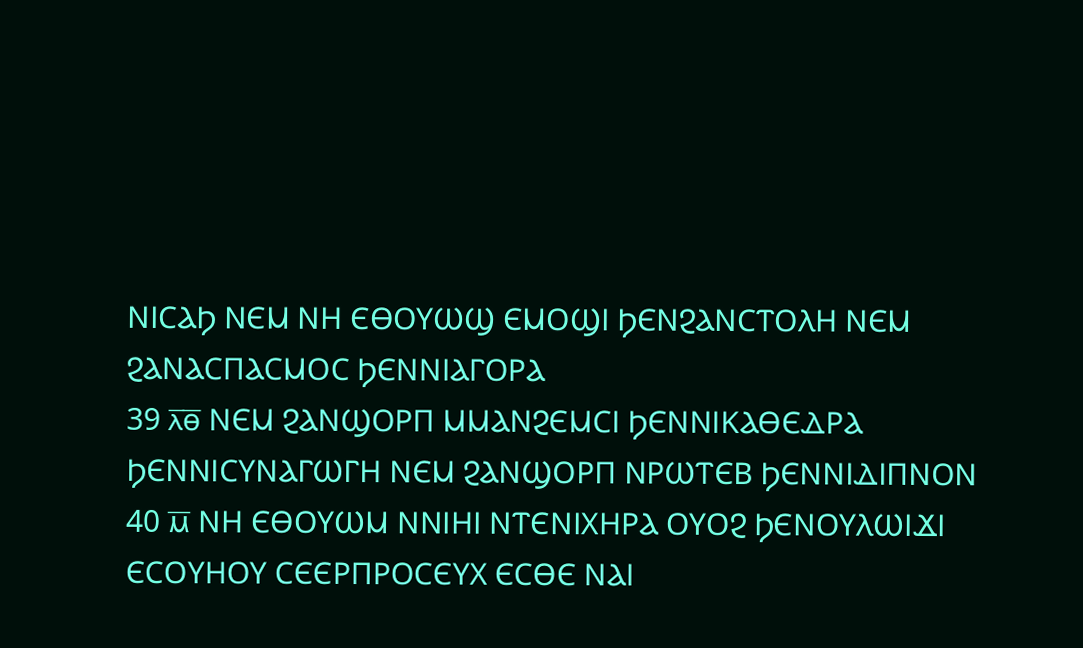ⲚⲒⲤⲀϦ ⲚⲈⲘ ⲚⲎ ⲈⲐⲞⲨⲰϢ ⲈⲘⲞϢⲒ ϦⲈⲚϨⲀⲚⲤⲦⲞⲖⲎ ⲚⲈⲘ ϨⲀⲚⲀⲤⲠⲀⲤⲘⲞⲤ ϦⲈⲚⲚⲒⲀⲄⲞⲢⲀ
39 ⲗ̅ⲑ̅ ⲚⲈⲘ ϨⲀⲚϢⲞⲢⲠ ⲘⲘⲀⲚϨⲈⲘⲤⲒ ϦⲈⲚⲚⲒⲔⲀⲐⲈⲆⲢⲀ ϦⲈⲚⲚⲒⲤⲨⲚⲀⲄⲰⲄⲎ ⲚⲈⲘ ϨⲀⲚϢⲞⲢⲠ ⲚⲢⲰⲦⲈⲂ ϦⲈⲚⲚⲒⲆⲒⲠⲚⲞⲚ
40 ⲙ̅ ⲚⲎ ⲈⲐⲞⲨⲰⲘ ⲚⲚⲒⲎⲒ ⲚⲦⲈⲚⲒⲬⲎⲢⲀ ⲞⲨⲞϨ ϦⲈⲚⲞⲨⲖⲰⲒϪⲒ ⲈⲤⲞⲨⲎⲞⲨ ⲤⲈⲈⲢⲠⲢⲞⲤⲈⲨⲬ ⲈⲤⲐⲈ ⲚⲀⲒ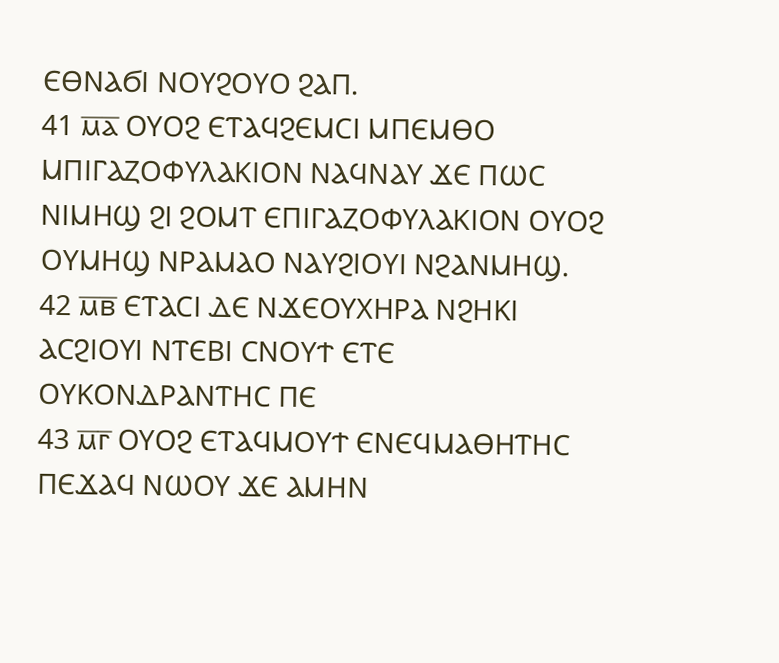ⲈⲐⲚⲀϬⲒ ⲚⲞⲨϨⲞⲨⲞ ϨⲀⲠ.
41 ⲙ̅ⲁ̅ ⲞⲨⲞϨ ⲈⲦⲀϤϨⲈⲘⲤⲒ ⲘⲠⲈⲘⲐⲞ ⲘⲠⲒⲄⲀⲌⲞⲪⲨⲖⲀⲔⲒⲞⲚ ⲚⲀϤⲚⲀⲨ ϪⲈ ⲠⲰⲤ ⲚⲒⲘⲎϢ ϨⲒ ϨⲞⲘⲦ ⲈⲠⲒⲄⲀⲌⲞⲪⲨⲖⲀⲔⲒⲞⲚ ⲞⲨⲞϨ ⲞⲨⲘⲎϢ ⲚⲢⲀⲘⲀⲞ ⲚⲀⲨϨⲒⲞⲨⲒ ⲚϨⲀⲚⲘⲎϢ.
42 ⲙ̅ⲃ̅ ⲈⲦⲀⲤⲒ ⲆⲈ ⲚϪⲈⲞⲨⲬⲎⲢⲀ ⲚϨⲎⲔⲒ ⲀⲤϨⲒⲞⲨⲒ ⲚⲦⲈⲂⲒ ⲤⲚⲞⲨϮ ⲈⲦⲈ ⲞⲨⲔⲞⲚⲆⲢⲀⲚⲦⲎⲤ ⲠⲈ
43 ⲙ̅ⲅ̅ ⲞⲨⲞϨ ⲈⲦⲀϤⲘⲞⲨϮ ⲈⲚⲈϤⲘⲀⲐⲎⲦⲎⲤ ⲠⲈϪⲀϤ ⲚⲰⲞⲨ ϪⲈ ⲀⲘⲎⲚ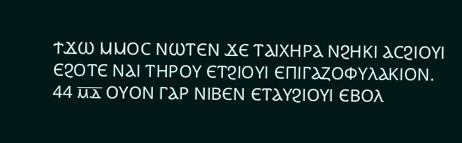ϮϪⲰ ⲘⲘⲞⲤ ⲚⲰⲦⲈⲚ ϪⲈ ⲦⲀⲒⲬⲎⲢⲀ ⲚϨⲎⲔⲒ ⲀⲤϨⲒⲞⲨⲒ ⲈϨⲞⲦⲈ ⲚⲀⲒ ⲦⲎⲢⲞⲨ ⲈⲦϨⲒⲞⲨⲒ ⲈⲠⲒⲄⲀⲌⲞⲪⲨⲖⲀⲔⲒⲞⲚ.
44 ⲙ̅ⲇ̅ ⲞⲨⲞⲚ ⲄⲀⲢ ⲚⲒⲂⲈⲚ ⲈⲦⲀⲨϨⲒⲞⲨⲒ ⲈⲂⲞⲖ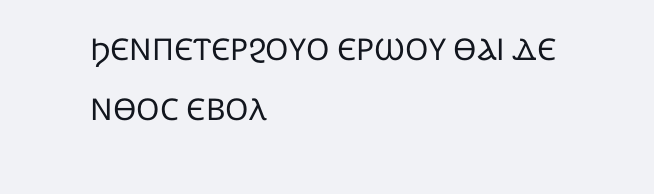ϦⲈⲚⲠⲈⲦⲈⲢϨⲞⲨⲞ ⲈⲢⲰⲞⲨ ⲐⲀⲒ ⲆⲈ ⲚⲐⲞⲤ ⲈⲂⲞⲖ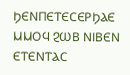ϦⲈⲚⲠⲈⲦⲈⲤⲈⲢϦⲀⲈ ⲘⲘⲞϤ ϨⲰⲂ ⲚⲒⲂⲈⲚ ⲈⲦⲈⲚⲦⲀⲤ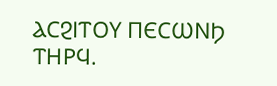ⲀⲤϨⲒⲦⲞⲨ ⲠⲈⲤⲰⲚϦ ⲦⲎⲢϤ.